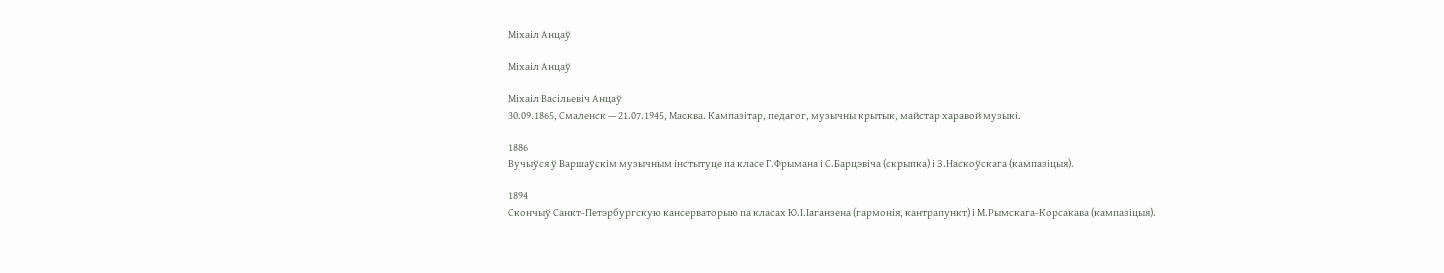Міхаіл Анцаў

Міхаіл Анцаў

Міхаіл Васільевіч Анцаў
30.09.1865, Смаленск — 21.07.1945, Масква. Кампазітар, педагог, музычны крытык, майстар харавой музыкі.

1886
Вучыўся ў Варшаўскім музычным інстытуце па класе Г.Фрымана і С.Барцэвіча (скрыпка) і З.Наскоўскага (кампазіцыя).

1894
Скончыў Санкт-Петэрбургскую кансерваторыю па класах Ю.І.Іаганзена (гармонія, кантрапункт) і М.Рымскага-Корсакава (кампазіцыя).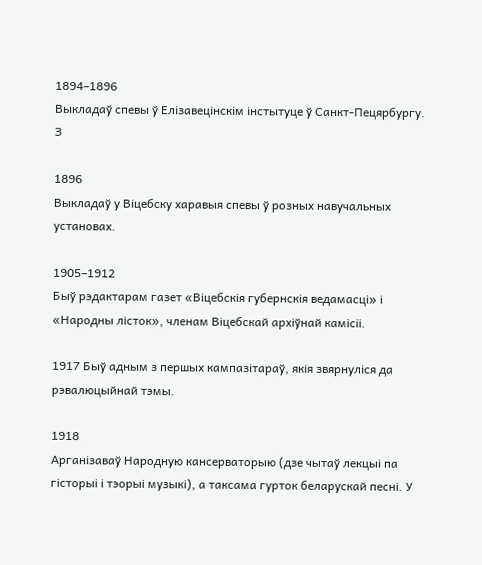1894–1896
Выкладаў спевы ў Елізавецінскім інстытуце ў Санкт-Пецярбургу. З

1896
Выкладаў у Віцебску харавыя спевы ў розных навучальных установах.

1905–1912
Быў рэдактарам газет «Віцебскія губернскія ведамасці» і «Народны лісток», членам Віцебскай архіўнай камісіі.

1917 Быў адным з першых кампазітараў, якія звярнуліся да рэвалюцыйнай тэмы.

1918
Арганізаваў Народную кансерваторыю (дзе чытаў лекцыі па гісторыі і тэорыі музыкі), а таксама гурток беларускай песні. У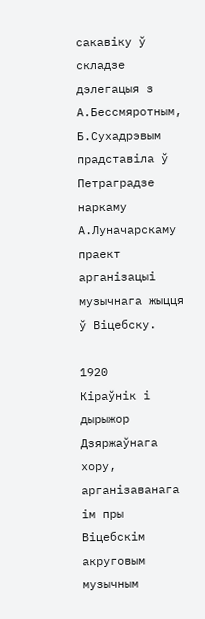сакавіку ў складзе дэлегацыя з А.Бессмяротным, Б.Сухадрэвым прадставіла ў Петраградзе наркаму А.Луначарскаму праект арганізацыі музычнага жыцця ў Віцебску.

1920
Кіраўнік і дырыжор Дзяржаўнага хору, арганізаванага ім пры Віцебскім акруговым музычным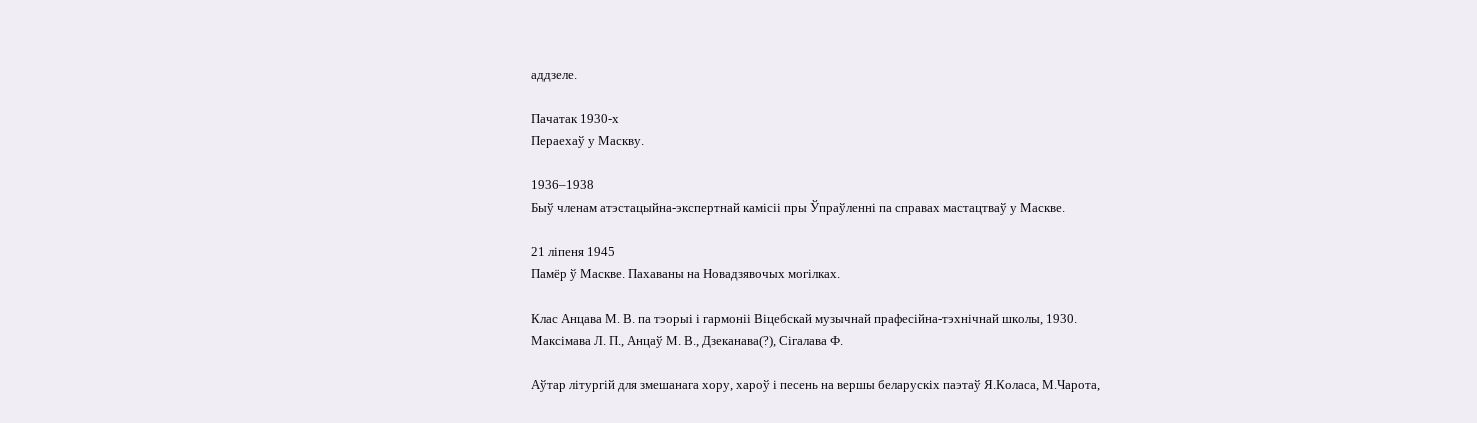аддзеле.

Пачатак 1930-х
Пераехаў у Маскву.

1936–1938
Быў членам атэстацыйна-экспертнай камісіі пры Ўпраўленні па справах мастацтваў у Маскве.

21 ліпеня 1945
Памёр ў Маскве. Пахаваны на Новадзявочых могілках.

Клас Анцава М. В. па тэорыі і гармоніі Віцебскай музычнай прафесійна-тэхнічнай школы, 1930.
Максімава Л. П., Анцаў М. В., Дзеканава(?), Сігалава Ф.

Аўтар літургій для змешанага хору, хароў і песень на вершы беларускіх паэтаў Я.Коласа, М.Чарота,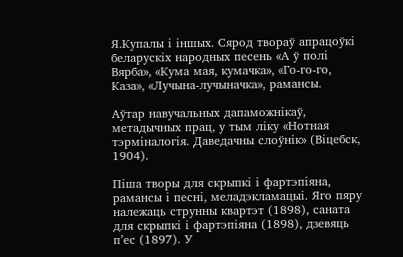Я.Купалы і іншых. Сярод твораў апрацоўкі беларускіх народных песень «А ў полі Вярба», «Кума мая, кумачка», «Го-го-го, Каза», «Лучына-лучыначка», рамансы.

Аўтар навучальных дапаможнікаў, метадычных прац, у тым ліку «Нотная тэрміналогія. Даведачны слоўнік» (Віцебск, 1904).

Піша творы для скрыпкі і фартэпіяна, рамансы і песні, меладэкламацыі. Яго пяру належаць струнны квартэт (1898), саната для скрыпкі і фартэпіяна (1898), дзевяць п’ес (1897). У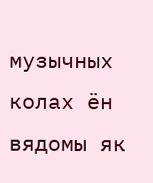музычных колах ён вядомы як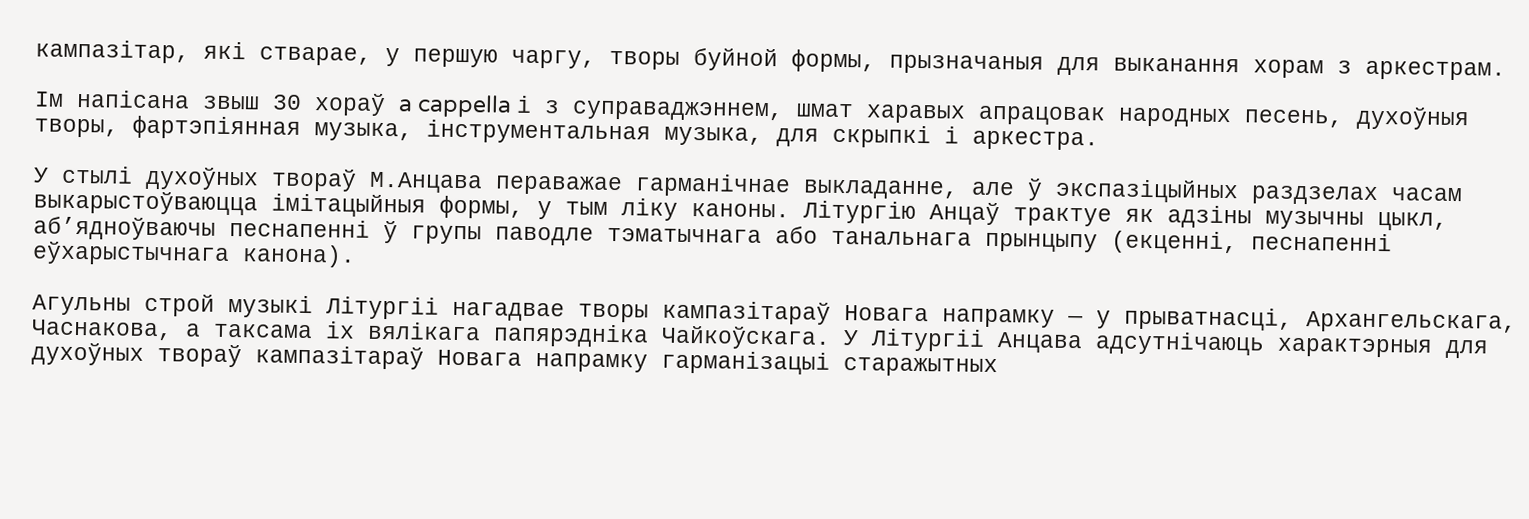кампазітар, які стварае, у першую чаргу, творы буйной формы, прызначаныя для выканання хорам з аркестрам.

Ім напісана звыш 30 хораў a cappella і з суправаджэннем, шмат харавых апрацовак народных песень, духоўныя творы, фартэпіянная музыка, інструментальная музыка, для скрыпкі і аркестра.

У стылі духоўных твораў М.Анцава пераважае гарманічнае выкладанне, але ў экспазіцыйных раздзелах часам выкарыстоўваюцца імітацыйныя формы, у тым ліку каноны. Літургію Анцаў трактуе як адзіны музычны цыкл, аб’ядноўваючы песнапенні ў групы паводле тэматычнага або танальнага прынцыпу (екценні, песнапенні еўхарыстычнага канона).

Агульны строй музыкі Літургіі нагадвае творы кампазітараў Новага напрамку — у прыватнасці, Архангельскага, Часнакова, а таксама іх вялікага папярэдніка Чайкоўскага. У Літургіі Анцава адсутнічаюць характэрныя для духоўных твораў кампазітараў Новага напрамку гарманізацыі старажытных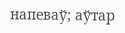напеваў; аўтар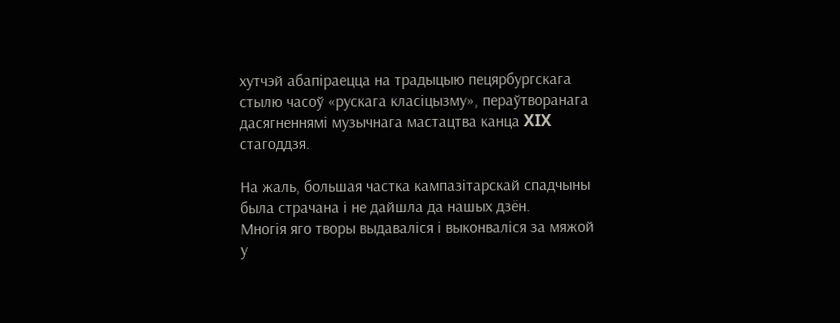хутчэй абапіраецца на традыцыю пецярбургскага стылю часоў «рускага класіцызму», пераўтворанага дасягненнямі музычнага мастацтва канца XIX стагоддзя.

На жаль, большая частка кампазітарскай спадчыны была страчана і не дайшла да нашых дзён.
Многія яго творы выдаваліся і выконваліся за мяжой у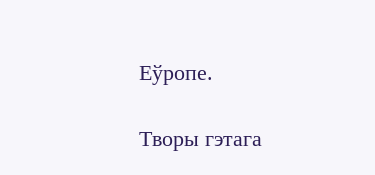Еўропе.

Творы гэтага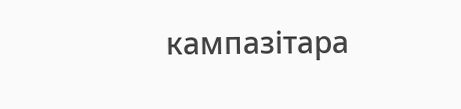кампазітара